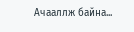Ачааллж байна...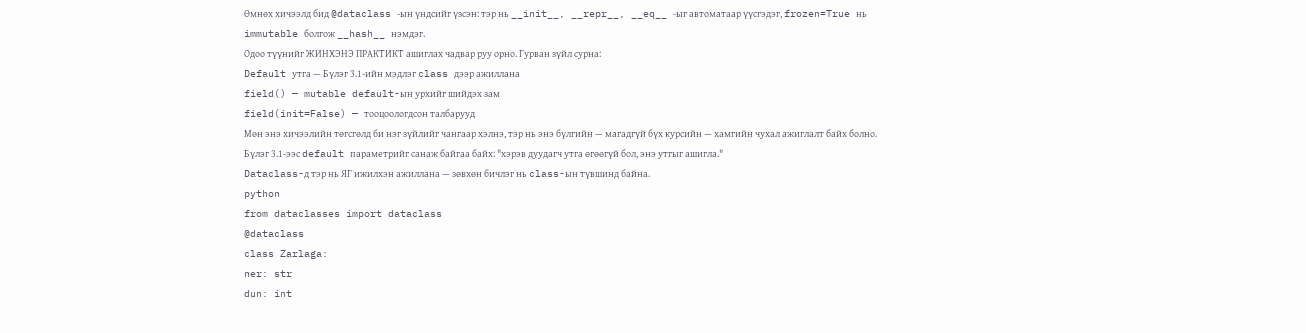Өмнөх хичээлд бид @dataclass -ын үндсийг үзсэн: тэр нь __init__, __repr__, __eq__ -ыг автоматаар үүсгэдэг, frozen=True нь immutable болгож __hash__ нэмдэг.
Одоо түүнийг ЖИНХЭНЭ ПРАКТИКТ ашиглах чадвар руу орно. Гурван зүйл сурна:
Default утга — Бүлэг 3.1-ийн мэдлэг class дээр ажиллана
field() — mutable default-ын урхийг шийдэх зам
field(init=False) — тооцоологдсон талбарууд
Мөн энэ хичээлийн төгсгөлд би нэг зүйлийг чангаар хэлнэ, тэр нь энэ бүлгийн — магадгүй бүх курсийн — хамгийн чухал ажиглалт байх болно.
Бүлэг 3.1-ээс default параметрийг санаж байгаа байх: "хэрэв дуудагч утга өгөөгүй бол, энэ утгыг ашигла."
Dataclass-д тэр нь ЯГ ижилхэн ажиллана — зөвхөн бичлэг нь class-ын түвшинд байна.
python
from dataclasses import dataclass
@dataclass
class Zarlaga:
ner: str
dun: int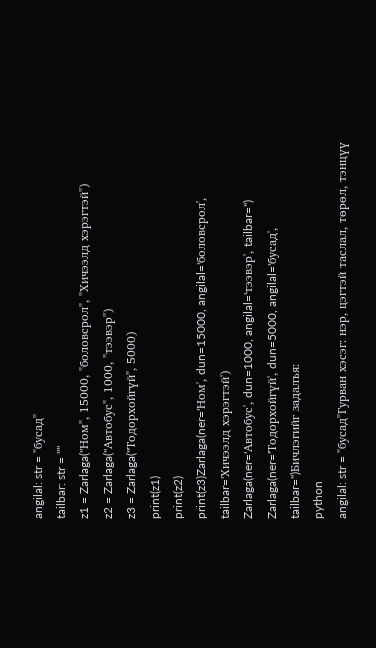angilal: str = "бусад"
tailbar: str = ""
z1 = Zarlaga("Ном", 15000, "боловсрол", "Хичээлд хэрэгтэй")
z2 = Zarlaga("Автобус", 1000, "тээвэр")
z3 = Zarlaga("Тодорхойгүй", 5000)
print(z1)
print(z2)
print(z3)Zarlaga(ner='Ном', dun=15000, angilal='боловсрол', tailbar='Хичээлд хэрэгтэй')
Zarlaga(ner='Автобус', dun=1000, angilal='тээвэр', tailbar='')
Zarlaga(ner='Тодорхойгүй', dun=5000, angilal='бусад', tailbar='')Бичлэгийг задалъя:
python
angilal: str = "бусад"Гурван хэсэг: нэр, цэгтэй таслал, төрөл, тэнцүү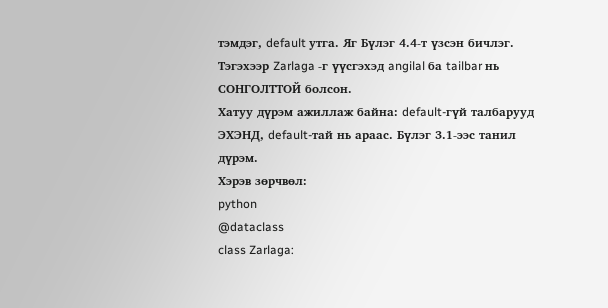тэмдэг, default утга. Яг Бүлэг 4.4-т үзсэн бичлэг.
Тэгэхээр Zarlaga -г үүсгэхэд angilal ба tailbar нь СОНГОЛТТОЙ болсон.
Хатуу дүрэм ажиллаж байна: default-гүй талбарууд ЭХЭНД, default-тай нь араас. Бүлэг 3.1-ээс танил дүрэм.
Хэрэв зөрчвөл:
python
@dataclass
class Zarlaga: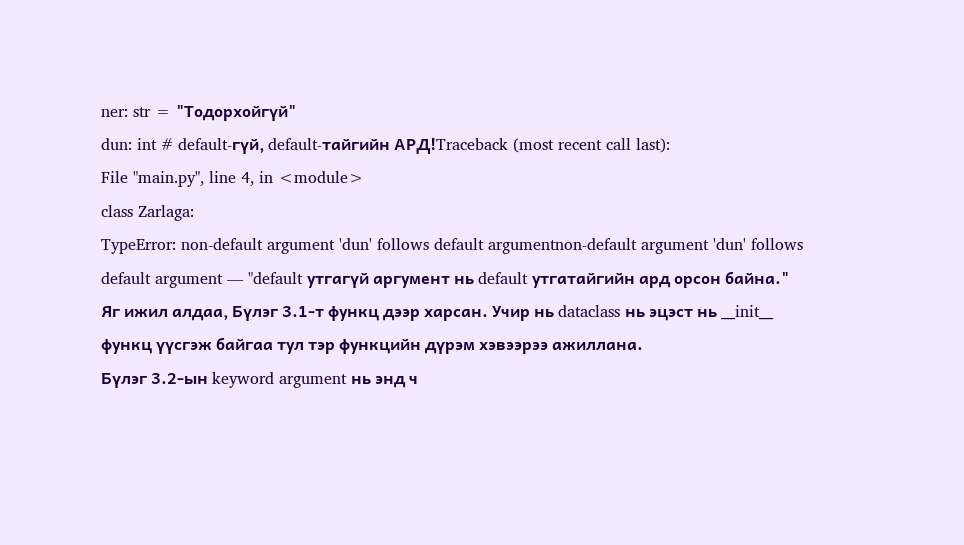ner: str = "Тодорхойгүй"
dun: int # default-гүй, default-тайгийн АРД!Traceback (most recent call last):
File "main.py", line 4, in <module>
class Zarlaga:
TypeError: non-default argument 'dun' follows default argumentnon-default argument 'dun' follows default argument — "default утгагүй аргумент нь default утгатайгийн ард орсон байна."
Яг ижил алдаа, Бүлэг 3.1-т функц дээр харсан. Учир нь dataclass нь эцэст нь __init__ функц үүсгэж байгаа тул тэр функцийн дүрэм хэвээрээ ажиллана.
Бүлэг 3.2-ын keyword argument нь энд ч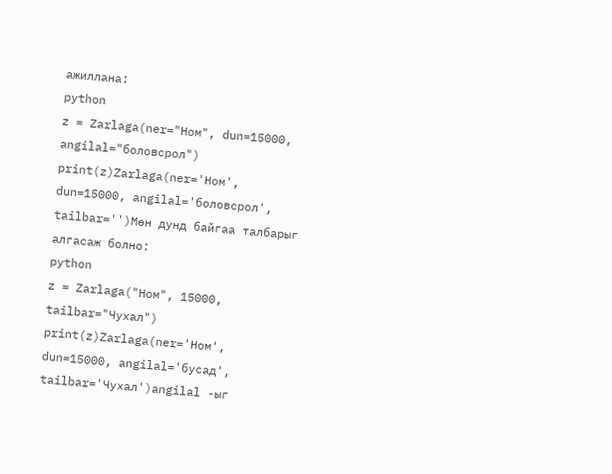ажиллана:
python
z = Zarlaga(ner="Ном", dun=15000, angilal="боловсрол")
print(z)Zarlaga(ner='Ном', dun=15000, angilal='боловсрол', tailbar='')Мөн дунд байгаа талбарыг алгасаж болно:
python
z = Zarlaga("Ном", 15000, tailbar="Чухал")
print(z)Zarlaga(ner='Ном', dun=15000, angilal='бусад', tailbar='Чухал')angilal -ыг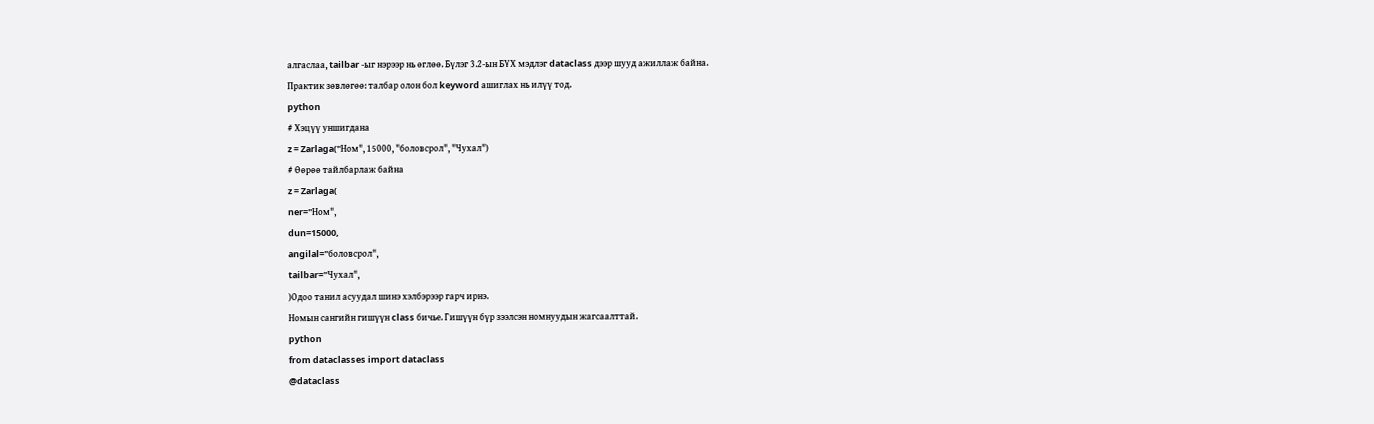алгаслаа, tailbar -ыг нэрээр нь өглөө. Бүлэг 3.2-ын БҮХ мэдлэг dataclass дээр шууд ажиллаж байна.
Практик зөвлөгөө: талбар олон бол keyword ашиглах нь илүү тод.
python
# Хэцүү уншигдана
z = Zarlaga("Ном", 15000, "боловсрол", "Чухал")
# Өөрөө тайлбарлаж байна
z = Zarlaga(
ner="Ном",
dun=15000,
angilal="боловсрол",
tailbar="Чухал",
)Одоо танил асуудал шинэ хэлбэрээр гарч ирнэ.
Номын сангийн гишүүн class бичье. Гишүүн бүр зээлсэн номнуудын жагсаалттай.
python
from dataclasses import dataclass
@dataclass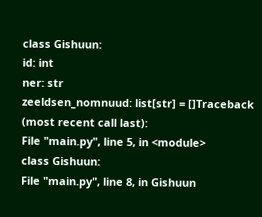class Gishuun:
id: int
ner: str
zeeldsen_nomnuud: list[str] = []Traceback (most recent call last):
File "main.py", line 5, in <module>
class Gishuun:
File "main.py", line 8, in Gishuun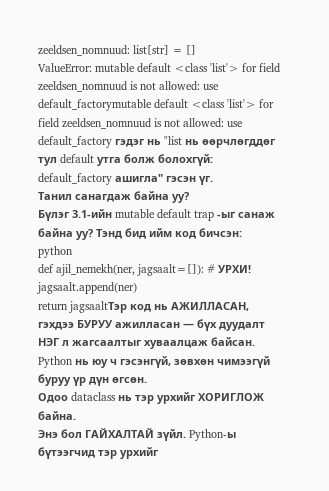zeeldsen_nomnuud: list[str] = []
ValueError: mutable default <class 'list'> for field zeeldsen_nomnuud is not allowed: use default_factorymutable default <class 'list'> for field zeeldsen_nomnuud is not allowed: use default_factory гэдэг нь "list нь өөрчлөгддөг тул default утга болж болохгүй: default_factory ашигла" гэсэн үг.
Танил санагдаж байна уу?
Бүлэг 3.1-ийн mutable default trap -ыг санаж байна уу? Тэнд бид ийм код бичсэн:
python
def ajil_nemekh(ner, jagsaalt=[]): # УРХИ!
jagsaalt.append(ner)
return jagsaaltТэр код нь АЖИЛЛАСАН, гэхдээ БУРУУ ажилласан — бүх дуудалт НЭГ л жагсаалтыг хуваалцаж байсан. Python нь юу ч гэсэнгүй, зөвхөн чимээгүй буруу үр дүн өгсөн.
Одоо dataclass нь тэр урхийг ХОРИГЛОЖ байна.
Энэ бол ГАЙХАЛТАЙ зүйл. Python-ы бүтээгчид тэр урхийг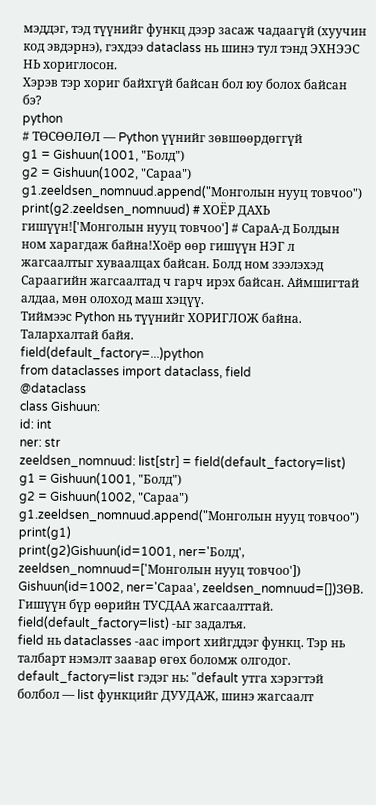мэддэг, тэд түүнийг функц дээр засаж чадаагүй (хуучин код эвдэрнэ), гэхдээ dataclass нь шинэ тул тэнд ЭХНЭЭС НЬ хориглосон.
Хэрэв тэр хориг байхгүй байсан бол юу болох байсан бэ?
python
# ТӨСӨӨЛӨЛ — Python үүнийг зөвшөөрдөггүй
g1 = Gishuun(1001, "Болд")
g2 = Gishuun(1002, "Сараа")
g1.zeeldsen_nomnuud.append("Монголын нууц товчоо")
print(g2.zeeldsen_nomnuud) # ХОЁР ДАХЬ гишүүн!['Монголын нууц товчоо'] # СараA-д Болдын ном харагдаж байна!Хоёр өөр гишүүн НЭГ л жагсаалтыг хуваалцах байсан. Болд ном зээлэхэд Сараагийн жагсаалтад ч гарч ирэх байсан. Аймшигтай алдаа, мөн олоход маш хэцүү.
Тиймээс Python нь түүнийг ХОРИГЛОЖ байна. Талархалтай байя.
field(default_factory=...)python
from dataclasses import dataclass, field
@dataclass
class Gishuun:
id: int
ner: str
zeeldsen_nomnuud: list[str] = field(default_factory=list)
g1 = Gishuun(1001, "Болд")
g2 = Gishuun(1002, "Сараа")
g1.zeeldsen_nomnuud.append("Монголын нууц товчоо")
print(g1)
print(g2)Gishuun(id=1001, ner='Болд', zeeldsen_nomnuud=['Монголын нууц товчоо'])
Gishuun(id=1002, ner='Сараа', zeeldsen_nomnuud=[])ЗӨВ. Гишүүн бүр өөрийн ТУСДАА жагсаалттай.
field(default_factory=list) -ыг задалъя.
field нь dataclasses -аас import хийгддэг функц. Тэр нь талбарт нэмэлт заавар өгөх боломж олгодог.
default_factory=list гэдэг нь: "default утга хэрэгтэй болбол — list функцийг ДУУДАЖ, шинэ жагсаалт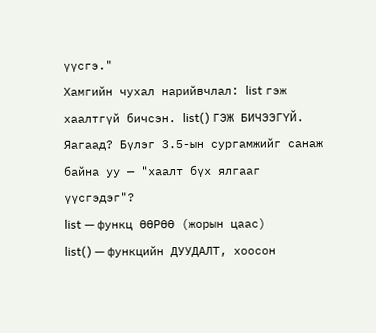үүсгэ."
Хамгийн чухал нарийвчлал: list гэж хаалтгүй бичсэн. list() ГЭЖ БИЧЭЭГҮЙ.
Яагаад? Бүлэг 3.5-ын сургамжийг санаж байна уу — "хаалт бүх ялгааг үүсгэдэг"?
list — функц ӨӨРӨӨ (жорын цаас)
list() — функцийн ДУУДАЛТ, хоосон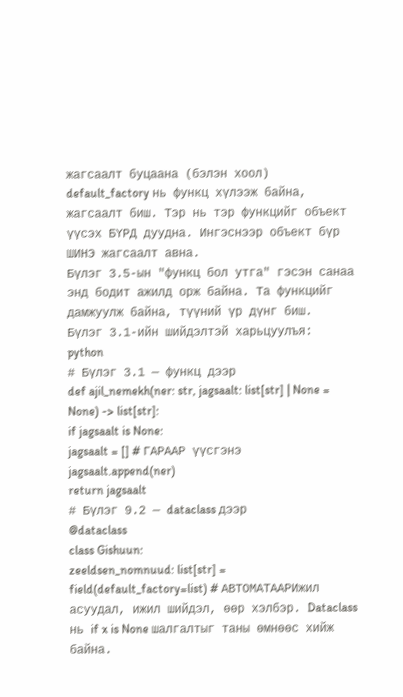жагсаалт буцаана (бэлэн хоол)
default_factory нь функц хүлээж байна, жагсаалт биш. Тэр нь тэр функцийг объект үүсэх БҮРД дуудна. Ингэснээр объект бүр ШИНЭ жагсаалт авна.
Бүлэг 3.5-ын "функц бол утга" гэсэн санаа энд бодит ажилд орж байна. Та функцийг дамжуулж байна, түүний үр дүнг биш.
Бүлэг 3.1-ийн шийдэлтэй харьцуулъя:
python
# Бүлэг 3.1 — функц дээр
def ajil_nemekh(ner: str, jagsaalt: list[str] | None = None) -> list[str]:
if jagsaalt is None:
jagsaalt = [] # ГАРААР үүсгэнэ
jagsaalt.append(ner)
return jagsaalt
# Бүлэг 9.2 — dataclass дээр
@dataclass
class Gishuun:
zeeldsen_nomnuud: list[str] = field(default_factory=list) # АВТОМАТААРИжил асуудал, ижил шийдэл, өөр хэлбэр. Dataclass нь if x is None шалгалтыг таны өмнөөс хийж байна.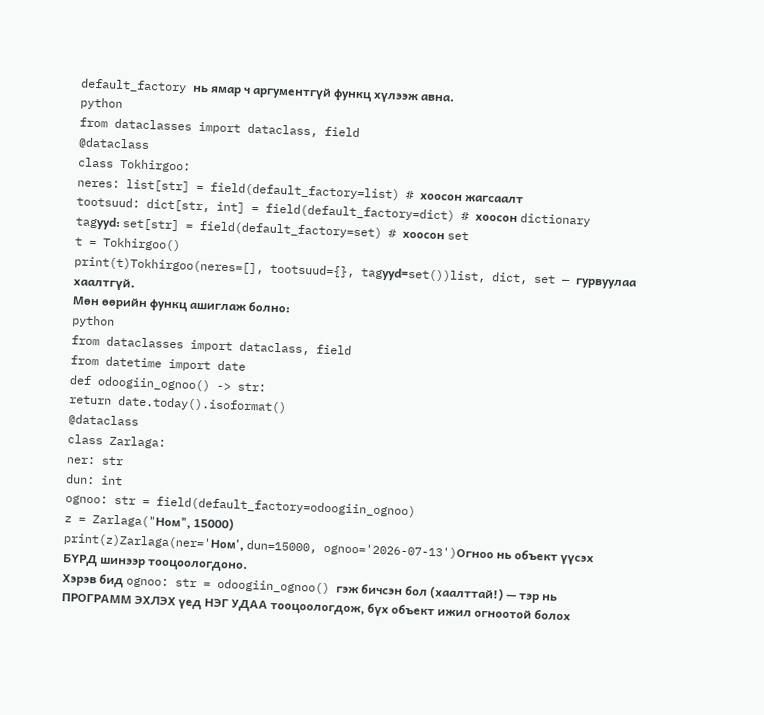default_factory нь ямар ч аргументгүй функц хүлээж авна.
python
from dataclasses import dataclass, field
@dataclass
class Tokhirgoo:
neres: list[str] = field(default_factory=list) # хоосон жагсаалт
tootsuud: dict[str, int] = field(default_factory=dict) # хоосон dictionary
tagууd: set[str] = field(default_factory=set) # хоосон set
t = Tokhirgoo()
print(t)Tokhirgoo(neres=[], tootsuud={}, tagууd=set())list, dict, set — гурвуулаа хаалтгүй.
Мөн өөрийн функц ашиглаж болно:
python
from dataclasses import dataclass, field
from datetime import date
def odoogiin_ognoo() -> str:
return date.today().isoformat()
@dataclass
class Zarlaga:
ner: str
dun: int
ognoo: str = field(default_factory=odoogiin_ognoo)
z = Zarlaga("Ном", 15000)
print(z)Zarlaga(ner='Ном', dun=15000, ognoo='2026-07-13')Огноо нь объект үүсэх БҮРД шинээр тооцоологдоно.
Хэрэв бид ognoo: str = odoogiin_ognoo() гэж бичсэн бол (хаалттай!) — тэр нь ПРОГРАММ ЭХЛЭХ үед НЭГ УДАА тооцоологдож, бүх объект ижил огноотой болох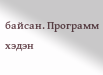байсан. Программ хэдэн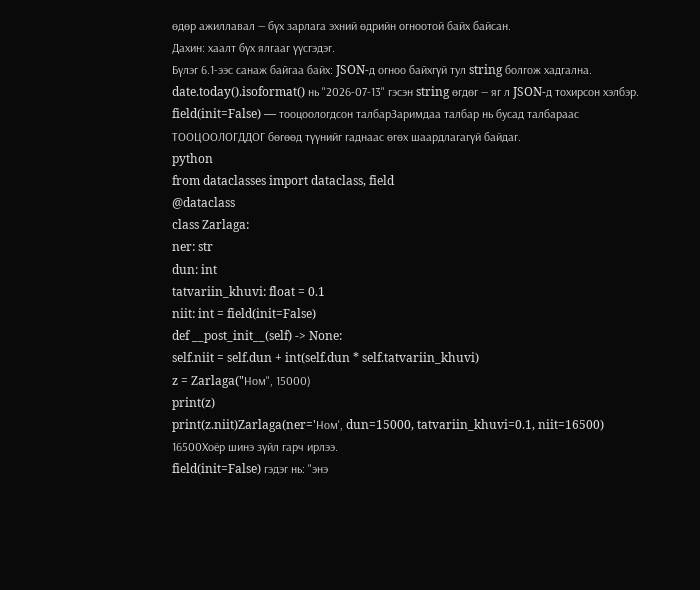өдөр ажиллавал — бүх зарлага эхний өдрийн огноотой байх байсан.
Дахин: хаалт бүх ялгааг үүсгэдэг.
Бүлэг 6.1-ээс санаж байгаа байх: JSON-д огноо байхгүй тул string болгож хадгална. date.today().isoformat() нь "2026-07-13" гэсэн string өгдөг — яг л JSON-д тохирсон хэлбэр.
field(init=False) — тооцоологдсон талбарЗаримдаа талбар нь бусад талбараас ТООЦООЛОГДДОГ бөгөөд түүнийг гаднаас өгөх шаардлагагүй байдаг.
python
from dataclasses import dataclass, field
@dataclass
class Zarlaga:
ner: str
dun: int
tatvariin_khuvi: float = 0.1
niit: int = field(init=False)
def __post_init__(self) -> None:
self.niit = self.dun + int(self.dun * self.tatvariin_khuvi)
z = Zarlaga("Ном", 15000)
print(z)
print(z.niit)Zarlaga(ner='Ном', dun=15000, tatvariin_khuvi=0.1, niit=16500)
16500Хоёр шинэ зүйл гарч ирлээ.
field(init=False) гэдэг нь: "энэ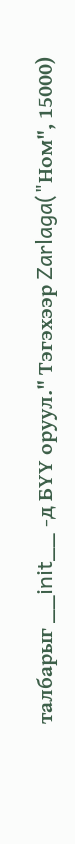талбарыг __init__ -д БҮҮ оруул." Тэгэхээр Zarlaga("Ном", 15000)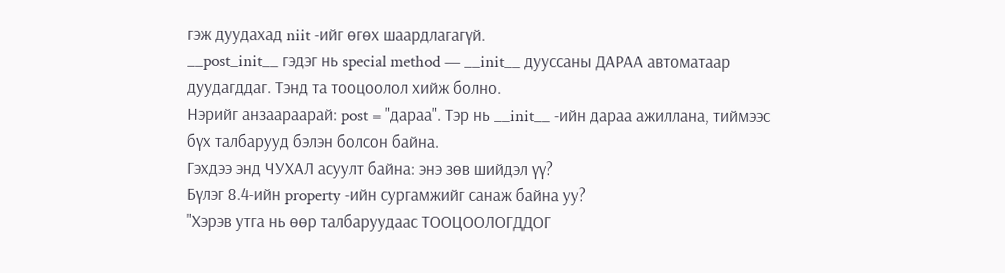гэж дуудахад niit -ийг өгөх шаардлагагүй.
__post_init__ гэдэг нь special method — __init__ дууссаны ДАРАА автоматаар дуудагддаг. Тэнд та тооцоолол хийж болно.
Нэрийг анзаараарай: post = "дараа". Тэр нь __init__ -ийн дараа ажиллана, тиймээс бүх талбарууд бэлэн болсон байна.
Гэхдээ энд ЧУХАЛ асуулт байна: энэ зөв шийдэл үү?
Бүлэг 8.4-ийн property -ийн сургамжийг санаж байна уу?
"Хэрэв утга нь өөр талбаруудаас ТООЦООЛОГДДОГ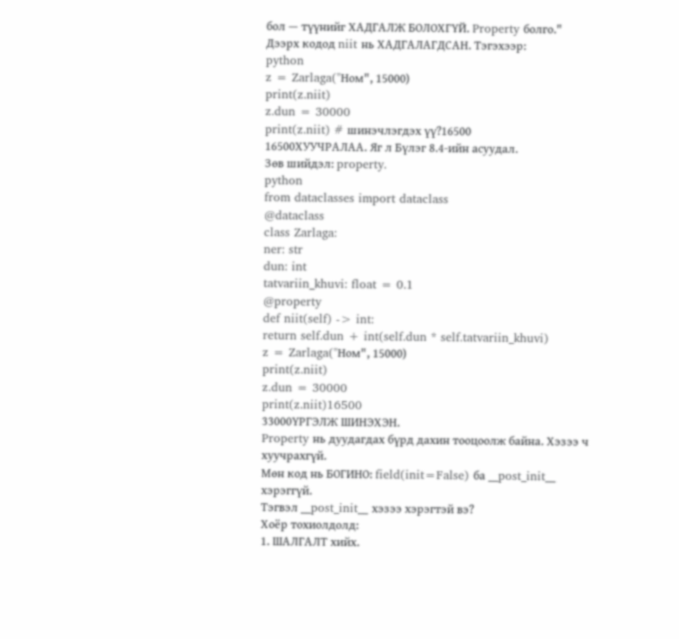бол — түүнийг ХАДГАЛЖ БОЛОХГҮЙ. Property болго."
Дээрх кодод niit нь ХАДГАЛАГДСАН. Тэгэхээр:
python
z = Zarlaga("Ном", 15000)
print(z.niit)
z.dun = 30000
print(z.niit) # шинэчлэгдэх үү?16500
16500ХУУЧРАЛАА. Яг л Бүлэг 8.4-ийн асуудал.
Зөв шийдэл: property.
python
from dataclasses import dataclass
@dataclass
class Zarlaga:
ner: str
dun: int
tatvariin_khuvi: float = 0.1
@property
def niit(self) -> int:
return self.dun + int(self.dun * self.tatvariin_khuvi)
z = Zarlaga("Ном", 15000)
print(z.niit)
z.dun = 30000
print(z.niit)16500
33000ҮРГЭЛЖ ШИНЭХЭН.
Property нь дуудагдах бүрд дахин тооцоолж байна. Хэзээ ч хуучрахгүй.
Мөн код нь БОГИНО: field(init=False) ба __post_init__ хэрэггүй.
Тэгвэл __post_init__ хэзээ хэрэгтэй вэ?
Хоёр тохиолдолд:
1. ШАЛГАЛТ хийх.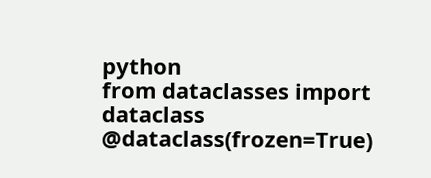python
from dataclasses import dataclass
@dataclass(frozen=True)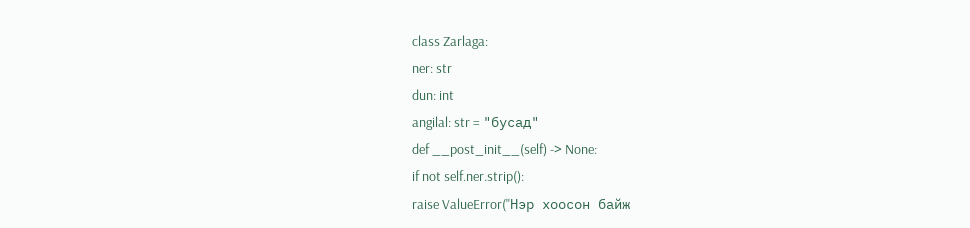class Zarlaga:
ner: str
dun: int
angilal: str = "бусад"
def __post_init__(self) -> None:
if not self.ner.strip():
raise ValueError("Нэр хоосон байж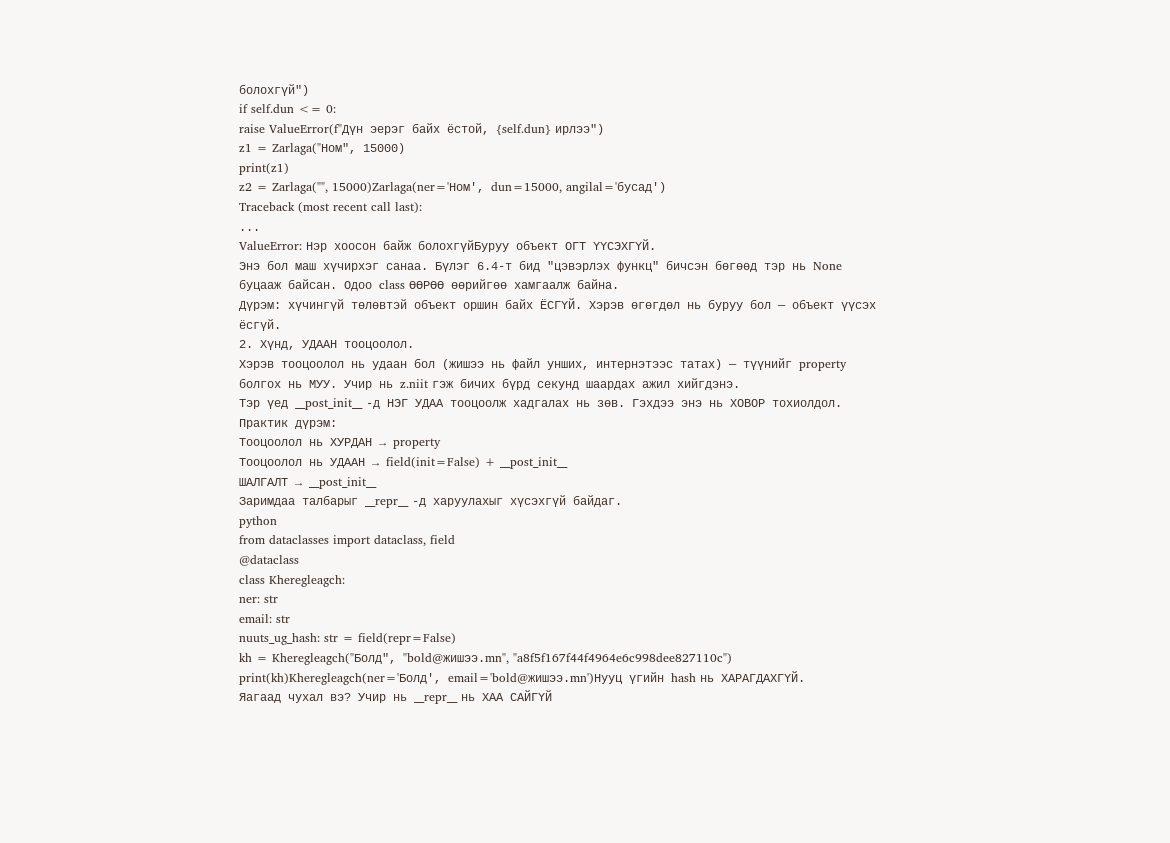болохгүй")
if self.dun <= 0:
raise ValueError(f"Дүн эерэг байх ёстой, {self.dun} ирлээ")
z1 = Zarlaga("Ном", 15000)
print(z1)
z2 = Zarlaga("", 15000)Zarlaga(ner='Ном', dun=15000, angilal='бусад')
Traceback (most recent call last):
...
ValueError: Нэр хоосон байж болохгүйБуруу объект ОГТ ҮҮСЭХГҮЙ.
Энэ бол маш хүчирхэг санаа. Бүлэг 6.4-т бид "цэвэрлэх функц" бичсэн бөгөөд тэр нь None буцааж байсан. Одоо class ӨӨРӨӨ өөрийгөө хамгаалж байна.
Дүрэм: хүчингүй төлөвтэй объект оршин байх ЁСГҮЙ. Хэрэв өгөгдөл нь буруу бол — объект үүсэх ёсгүй.
2. Хүнд, УДААН тооцоолол.
Хэрэв тооцоолол нь удаан бол (жишээ нь файл унших, интернэтээс татах) — түүнийг property болгох нь МУУ. Учир нь z.niit гэж бичих бүрд секунд шаардах ажил хийгдэнэ.
Тэр үед __post_init__ -д НЭГ УДАА тооцоолж хадгалах нь зөв. Гэхдээ энэ нь ХОВОР тохиолдол.
Практик дүрэм:
Тооцоолол нь ХУРДАН → property
Тооцоолол нь УДААН → field(init=False) + __post_init__
ШАЛГАЛТ → __post_init__
Заримдаа талбарыг __repr__ -д харуулахыг хүсэхгүй байдаг.
python
from dataclasses import dataclass, field
@dataclass
class Kheregleagch:
ner: str
email: str
nuuts_ug_hash: str = field(repr=False)
kh = Kheregleagch("Болд", "bold@жишээ.mn", "a8f5f167f44f4964e6c998dee827110c")
print(kh)Kheregleagch(ner='Болд', email='bold@жишээ.mn')Нууц үгийн hash нь ХАРАГДАХГҮЙ.
Яагаад чухал вэ? Учир нь __repr__ нь ХАА САЙГҮЙ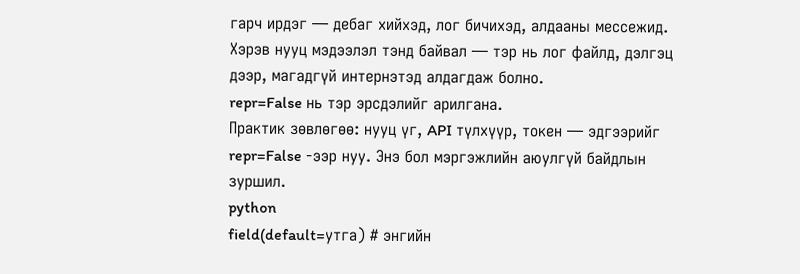гарч ирдэг — дебаг хийхэд, лог бичихэд, алдааны мессежид. Хэрэв нууц мэдээлэл тэнд байвал — тэр нь лог файлд, дэлгэц дээр, магадгүй интернэтэд алдагдаж болно.
repr=False нь тэр эрсдэлийг арилгана.
Практик зөвлөгөө: нууц үг, API түлхүүр, токен — эдгээрийг repr=False -ээр нуу. Энэ бол мэргэжлийн аюулгүй байдлын зуршил.
python
field(default=утга) # энгийн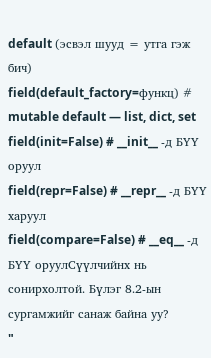default (эсвэл шууд = утга гэж бич)
field(default_factory=функц) # mutable default — list, dict, set
field(init=False) # __init__ -д БҮҮ оруул
field(repr=False) # __repr__ -д БҮҮ харуул
field(compare=False) # __eq__ -д БҮҮ оруулСүүлчийнх нь сонирхолтой. Бүлэг 8.2-ын сургамжийг санаж байна уу?
"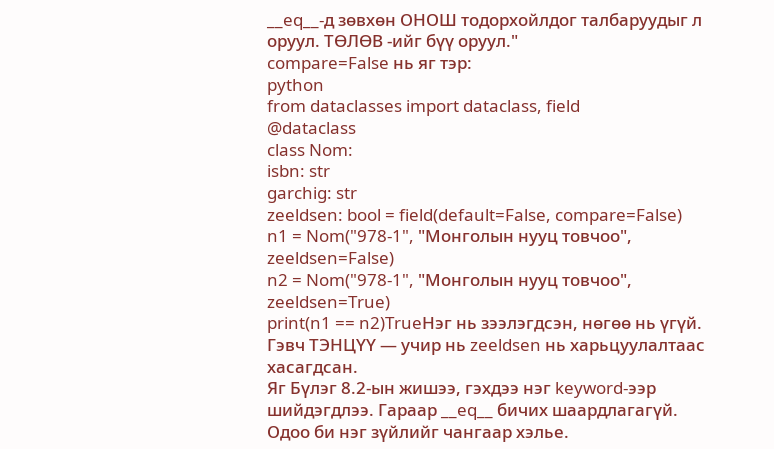__eq__-д зөвхөн ОНОШ тодорхойлдог талбаруудыг л оруул. ТӨЛӨВ -ийг бүү оруул."
compare=False нь яг тэр:
python
from dataclasses import dataclass, field
@dataclass
class Nom:
isbn: str
garchig: str
zeeldsen: bool = field(default=False, compare=False)
n1 = Nom("978-1", "Монголын нууц товчоо", zeeldsen=False)
n2 = Nom("978-1", "Монголын нууц товчоо", zeeldsen=True)
print(n1 == n2)TrueНэг нь зээлэгдсэн, нөгөө нь үгүй. Гэвч ТЭНЦҮҮ — учир нь zeeldsen нь харьцуулалтаас хасагдсан.
Яг Бүлэг 8.2-ын жишээ, гэхдээ нэг keyword-ээр шийдэгдлээ. Гараар __eq__ бичих шаардлагагүй.
Одоо би нэг зүйлийг чангаар хэлье.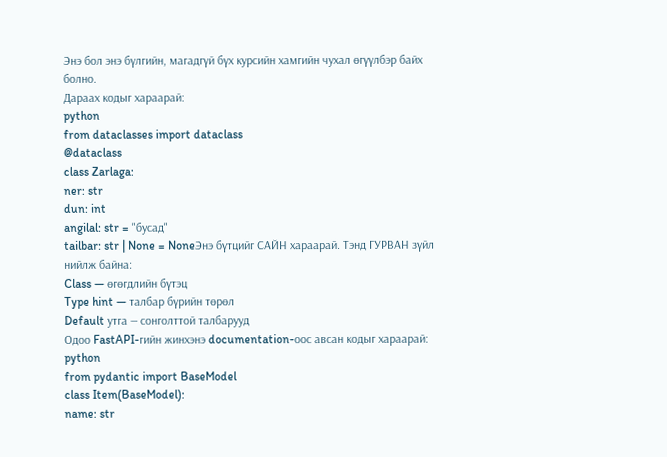Энэ бол энэ бүлгийн, магадгүй бүх курсийн хамгийн чухал өгүүлбэр байх болно.
Дараах кодыг хараарай:
python
from dataclasses import dataclass
@dataclass
class Zarlaga:
ner: str
dun: int
angilal: str = "бусад"
tailbar: str | None = NoneЭнэ бүтцийг САЙН хараарай. Тэнд ГУРВАН зүйл нийлж байна:
Class — өгөгдлийн бүтэц
Type hint — талбар бүрийн төрөл
Default утга — сонголттой талбарууд
Одоо FastAPI-гийн жинхэнэ documentation-оос авсан кодыг хараарай:
python
from pydantic import BaseModel
class Item(BaseModel):
name: str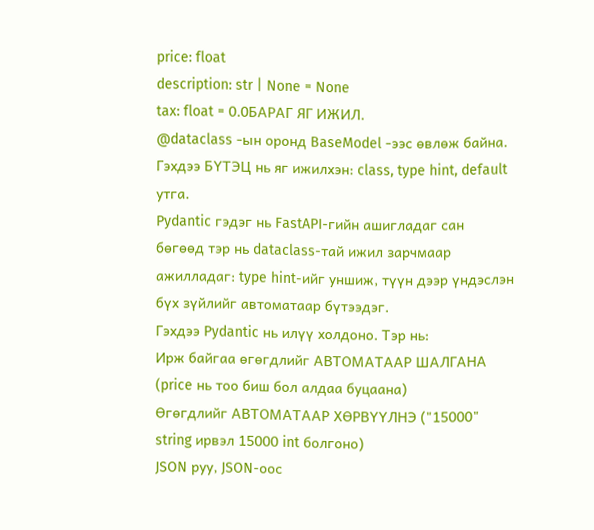price: float
description: str | None = None
tax: float = 0.0БАРАГ ЯГ ИЖИЛ.
@dataclass -ын оронд BaseModel -ээс өвлөж байна. Гэхдээ БҮТЭЦ нь яг ижилхэн: class, type hint, default утга.
Pydantic гэдэг нь FastAPI-гийн ашигладаг сан бөгөөд тэр нь dataclass-тай ижил зарчмаар ажилладаг: type hint-ийг уншиж, түүн дээр үндэслэн бүх зүйлийг автоматаар бүтээдэг.
Гэхдээ Pydantic нь илүү холдоно. Тэр нь:
Ирж байгаа өгөгдлийг АВТОМАТААР ШАЛГАНА (price нь тоо биш бол алдаа буцаана)
Өгөгдлийг АВТОМАТААР ХӨРВҮҮЛНЭ ("15000" string ирвэл 15000 int болгоно)
JSON руу, JSON-оос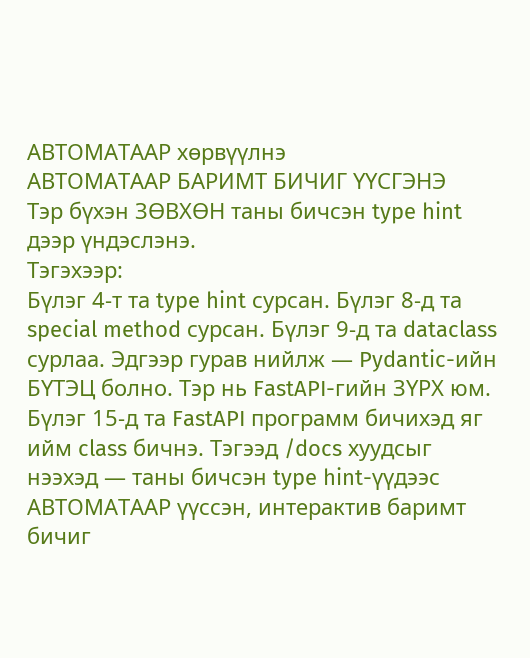АВТОМАТААР хөрвүүлнэ
АВТОМАТААР БАРИМТ БИЧИГ ҮҮСГЭНЭ
Тэр бүхэн ЗӨВХӨН таны бичсэн type hint дээр үндэслэнэ.
Тэгэхээр:
Бүлэг 4-т та type hint сурсан. Бүлэг 8-д та special method сурсан. Бүлэг 9-д та dataclass сурлаа. Эдгээр гурав нийлж — Pydantic-ийн БҮТЭЦ болно. Тэр нь FastAPI-гийн ЗҮРХ юм.
Бүлэг 15-д та FastAPI программ бичихэд яг ийм class бичнэ. Тэгээд /docs хуудсыг нээхэд — таны бичсэн type hint-үүдээс АВТОМАТААР үүссэн, интерактив баримт бичиг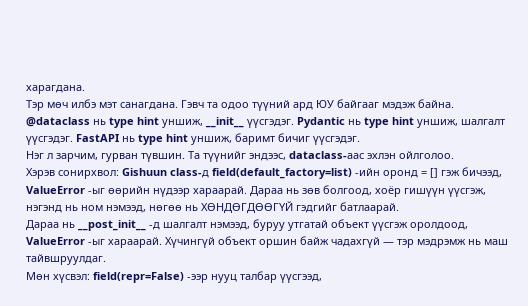харагдана.
Тэр мөч илбэ мэт санагдана. Гэвч та одоо түүний ард ЮУ байгааг мэдэж байна.
@dataclass нь type hint уншиж, __init__ үүсгэдэг. Pydantic нь type hint уншиж, шалгалт үүсгэдэг. FastAPI нь type hint уншиж, баримт бичиг үүсгэдэг.
Нэг л зарчим, гурван түвшин. Та түүнийг эндээс, dataclass-аас эхлэн ойлголоо.
Хэрэв сонирхвол: Gishuun class-д field(default_factory=list) -ийн оронд = [] гэж бичээд, ValueError -ыг өөрийн нүдээр хараарай. Дараа нь зөв болгоод, хоёр гишүүн үүсгэж, нэгэнд нь ном нэмээд, нөгөө нь ХӨНДӨГДӨӨГҮЙ гэдгийг батлаарай.
Дараа нь __post_init__ -д шалгалт нэмээд, буруу утгатай объект үүсгэж оролдоод, ValueError -ыг хараарай. Хүчингүй объект оршин байж чадахгүй — тэр мэдрэмж нь маш тайвшруулдаг.
Мөн хүсвэл: field(repr=False) -ээр нууц талбар үүсгээд,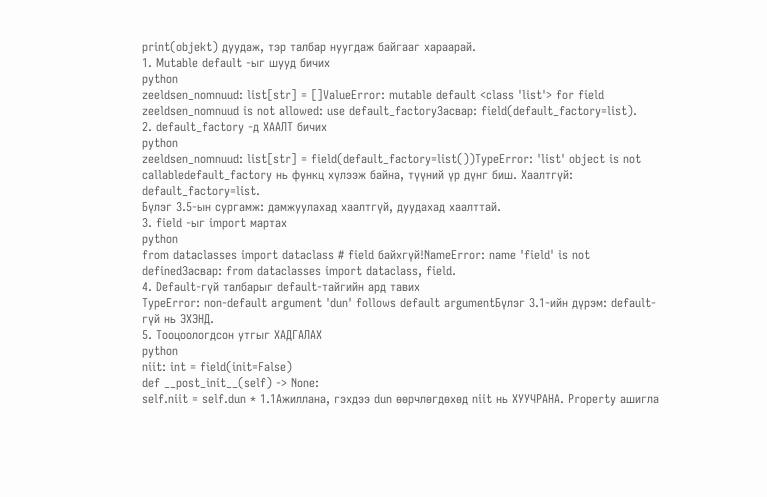print(objekt) дуудаж, тэр талбар нуугдаж байгааг хараарай.
1. Mutable default -ыг шууд бичих
python
zeeldsen_nomnuud: list[str] = []ValueError: mutable default <class 'list'> for field zeeldsen_nomnuud is not allowed: use default_factoryЗасвар: field(default_factory=list).
2. default_factory -д ХААЛТ бичих
python
zeeldsen_nomnuud: list[str] = field(default_factory=list())TypeError: 'list' object is not callabledefault_factory нь функц хүлээж байна, түүний үр дүнг биш. Хаалтгүй: default_factory=list.
Бүлэг 3.5-ын сургамж: дамжуулахад хаалтгүй, дуудахад хаалттай.
3. field -ыг import мартах
python
from dataclasses import dataclass # field байхгүй!NameError: name 'field' is not definedЗасвар: from dataclasses import dataclass, field.
4. Default-гүй талбарыг default-тайгийн ард тавих
TypeError: non-default argument 'dun' follows default argumentБүлэг 3.1-ийн дүрэм: default-гүй нь ЭХЭНД.
5. Тооцоологдсон утгыг ХАДГАЛАХ
python
niit: int = field(init=False)
def __post_init__(self) -> None:
self.niit = self.dun * 1.1Ажиллана, гэхдээ dun өөрчлөгдөхөд niit нь ХУУЧРАНА. Property ашигла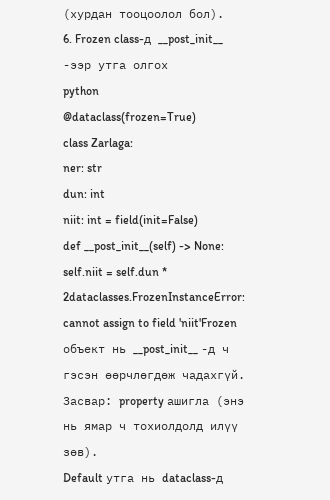(хурдан тооцоолол бол).
6. Frozen class-д __post_init__ -ээр утга олгох
python
@dataclass(frozen=True)
class Zarlaga:
ner: str
dun: int
niit: int = field(init=False)
def __post_init__(self) -> None:
self.niit = self.dun * 2dataclasses.FrozenInstanceError: cannot assign to field 'niit'Frozen объект нь __post_init__ -д ч гэсэн өөрчлөгдөж чадахгүй. Засвар: property ашигла (энэ нь ямар ч тохиолдолд илүү зөв).
Default утга нь dataclass-д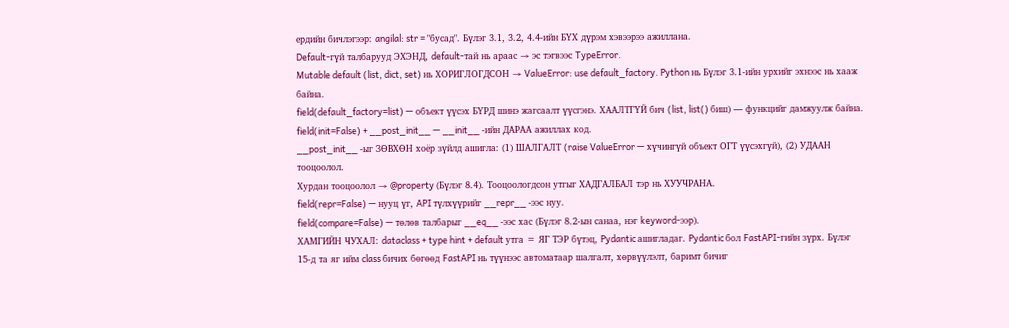ердийн бичлэгээр: angilal: str = "бусад". Бүлэг 3.1, 3.2, 4.4-ийн БҮХ дүрэм хэвээрээ ажиллана.
Default-гүй талбарууд ЭХЭНД, default-тай нь араас → эс тэгвээс TypeError.
Mutable default (list, dict, set) нь ХОРИГЛОГДСОН → ValueError: use default_factory. Python нь Бүлэг 3.1-ийн урхийг эхнээс нь хааж байна.
field(default_factory=list) — объект үүсэх БҮРД шинэ жагсаалт үүсгэнэ. ХААЛТГҮЙ бич (list, list() биш) — функцийг дамжуулж байна.
field(init=False) + __post_init__ — __init__ -ийн ДАРАА ажиллах код.
__post_init__ -ыг ЗӨВХӨН хоёр зүйлд ашигла: (1) ШАЛГАЛТ (raise ValueError — хүчингүй объект ОГТ үүсэхгүй), (2) УДААН тооцоолол.
Хурдан тооцоолол → @property (Бүлэг 8.4). Тооцоологдсон утгыг ХАДГАЛБАЛ тэр нь ХУУЧРАНА.
field(repr=False) — нууц үг, API түлхүүрийг __repr__ -ээс нуу.
field(compare=False) — төлөв талбарыг __eq__ -ээс хас (Бүлэг 8.2-ын санаа, нэг keyword-ээр).
ХАМГИЙН ЧУХАЛ: dataclass + type hint + default утга = ЯГ ТЭР бүтэц, Pydantic ашигладаг. Pydantic бол FastAPI-гийн зүрх. Бүлэг 15-д та яг ийм class бичих бөгөөд FastAPI нь түүнээс автоматаар шалгалт, хөрвүүлэлт, баримт бичиг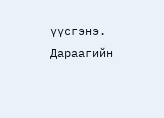үүсгэнэ.
Дараагийн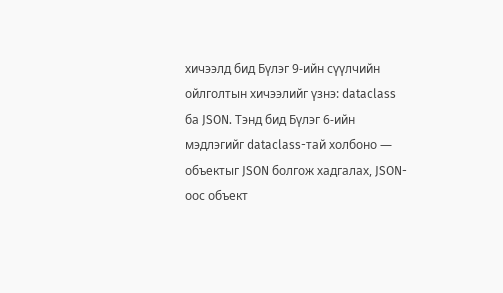хичээлд бид Бүлэг 9-ийн сүүлчийн ойлголтын хичээлийг үзнэ: dataclass ба JSON. Тэнд бид Бүлэг 6-ийн мэдлэгийг dataclass-тай холбоно — объектыг JSON болгож хадгалах, JSON-оос объект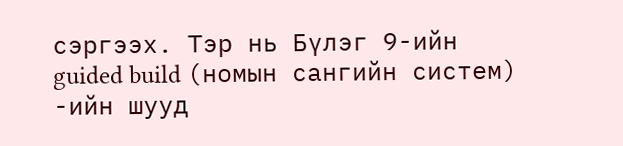сэргээх. Тэр нь Бүлэг 9-ийн guided build (номын сангийн систем) -ийн шууд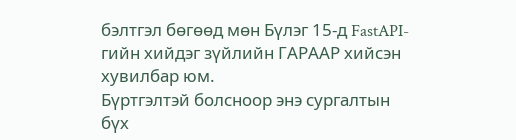бэлтгэл бөгөөд мөн Бүлэг 15-д FastAPI-гийн хийдэг зүйлийн ГАРААР хийсэн хувилбар юм.
Бүртгэлтэй болсноор энэ сургалтын бүх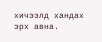хичээлд хандах эрх авна.